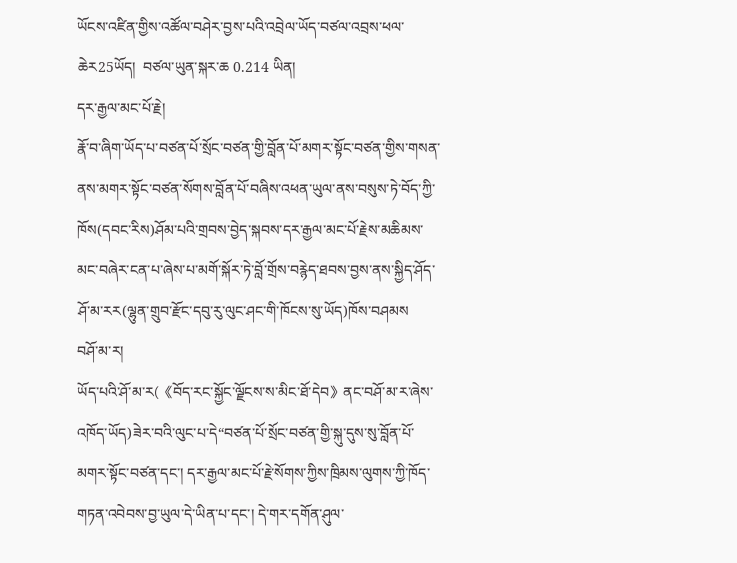ཡོངས་འཛིན་གྱིས་འཚོལ་བཤེར་བྱས་པའི་འབྲེལ་ཡོད་བཙལ་འབྲས་ཕལ་ཆེར25ཡོད།  བཙལ་ཡུན་སྐར་ཆ 0.214 ཡིན།
དར་རྒྱལ་མང་པོ་རྗེ།
རྣོ་བ་ཞིག་ཡོད་པ་བཙན་པོ་སྲོང་བཙན་གྱི་བློན་པོ་མགར་སྟོང་བཙན་གྱིས་གསན་ནས་མགར་སྟོང་བཙན་སོགས་བློན་པོ་བཞིས་འཕན་ཡུལ་ནས་བསུས་ཏེ་བོད་ཀྱི་ཁོས(དབང་རིས)ཤོམ་པའི་གྲབས་བྱེད་སྐབས་དར་རྒྱལ་མང་པོ་རྗེས་མཆིམས་མང་བཞེར་ངན་པ་ཞེས་པ་མགོ་སྐོར་ཏེ་བློ་གྲོས་བརྙེད་ཐབས་བྱས་ནས་སྐྱིད་ཤོད་ཤོ་མ་རར(ལྷུན་གྲུབ་རྫོང་དབུ་རུ་ལུང་ཤང་གི་ཁོངས་སུ་ཡོད)ཁོས་བཤམས
བཤོ་མ་ར།
ཡོད་པའི་ཤོ་མ་ར(《བོད་རང་སྐྱོང་ལྗོངས་ས་མིང་ཐོ་དེབ》ནང་བཤོ་མ་ར་ཞེས་འཁོད་ཡོད)ཟེར་བའི་ལུང་པ་དེ“བཙན་པོ་སྲོང་བཙན་གྱི་སྐུ་དུས་སུ་བློན་པོ་མགར་སྟོང་བཙན་དང་། དར་རྒྱལ་མང་པོ་རྗེ་སོགས་ཀྱིས་ཁྲིམས་ལུགས་ཀྱི་ཁོད་གཏན་འབེབས་བྱ་ཡུལ་དེ་ཡིན་པ་དང་། དེ་གར་དགོན་ཤུལ་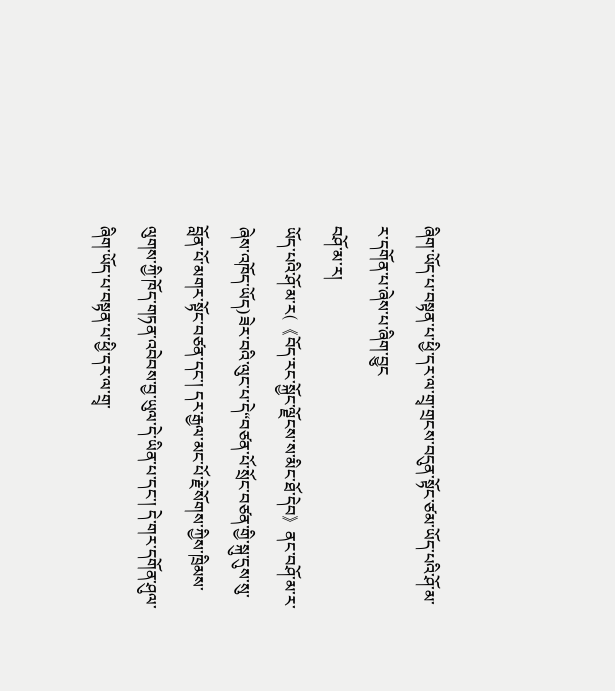ཞིག་ཡོད་པ་བསྟན་པ་ཕྱི་དར་ལ་གྲྭ་གྲངས་བདུན་སྟོང་ཙམ་ཡོད་པའི་ཤོ་མ་ར་དགོན་པ་ཞེས་པ་ཞིག་བྱུང
བཤོ་མ་ར།
ཡོད་པའི་ཤོ་མ་ར(《བོད་རང་སྐྱོང་ལྗོངས་ས་མིང་ཐོ་དེབ》ནང་བཤོ་མ་ར་ཞེས་འཁོད་ཡོད)ཟེར་བའི་ལུང་པ་དེ“བཙན་པོ་སྲོང་བཙན་གྱི་སྐུ་དུས་སུ་བློན་པོ་མགར་སྟོང་བཙན་དང་། དར་རྒྱལ་མང་པོ་རྗེ་སོགས་ཀྱིས་ཁྲིམས་ལུགས་ཀྱི་ཁོད་གཏན་འབེབས་བྱ་ཡུལ་དེ་ཡིན་པ་དང་། དེ་གར་དགོན་ཤུལ་ཞིག་ཡོད་པ་བསྟན་པ་ཕྱི་དར་ལ་གྲྭ་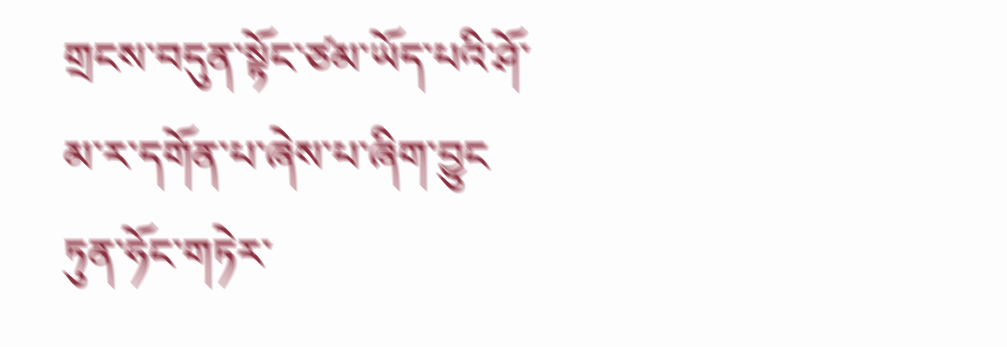གྲངས་བདུན་སྟོང་ཙམ་ཡོད་པའི་ཤོ་མ་ར་དགོན་པ་ཞེས་པ་ཞིག་བྱུང
ཏུན་ཧོང་གཏེར་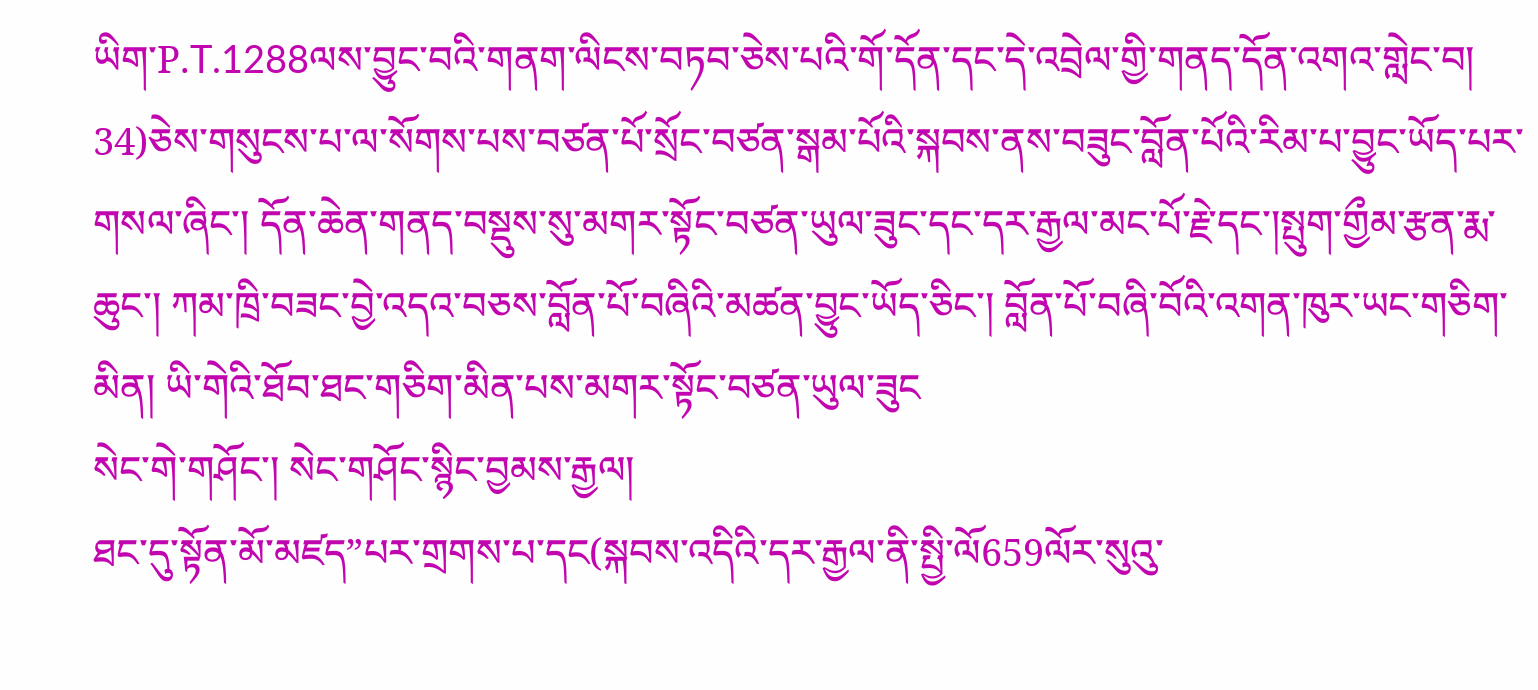ཡིག་P.T.1288ལས་བྱུང་བའི་གནག་ལིངས་བཏབ་ཅེས་པའི་གོ་དོན་དང་དེ་འབྲེལ་གྱི་གནད་དོན་འགའ་གླེང་བ།
34)ཅེས་གསུངས་པ་ལ་སོགས་པས་བཙན་པོ་སྲོང་བཙན་སྒམ་པོའི་སྐབས་ནས་བཟུང་བློན་པོའི་རིམ་པ་བྱུང་ཡོད་པར་གསལ་ཞིང་། དོན་ཆེན་གནད་བསྡུས་སུ་མགར་སྟོང་བཙན་ཡུལ་ཟུང་དང་དར་རྒྱལ་མང་པོ་རྗེ་དང་།སྤུག་གྱྀམ་རྩན་རྨ་ཆུང་། ཀམ་ཁྲི་བཟང་བྱེ་འདའ་བཅས་བློན་པོ་བཞིའི་མཚན་བྱུང་ཡོད་ཅིང་། བློན་པོ་བཞི་བོའི་འགན་ཁུར་ཡང་གཅིག་མིན། ཡི་གེའི་ཐོབ་ཐང་གཅིག་མིན་པས་མགར་སྟོང་བཙན་ཡུལ་ཟུང
སེང་གེ་གཤོང་། སེང་གཤོང་སྙིང་བྱམས་རྒྱལ།
ཐང་དུ་སྟོན་མོ་མཛད”པར་གྲགས་པ་དང(སྐབས་འདིའི་དར་རྒྱལ་ནི་སྤྱི་ལོ659ལོར་སུའུ་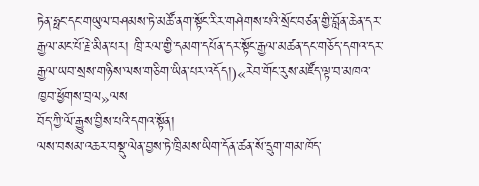ཏེན་ཧྥང་དང་གཡུལ་བཤམས་ཏེ་མཚོ་ནག་སྟོང་རིར་གཤེགས་པའི་སྲོང་བཙན་གྱི་བློན་ཆེན་དར་རྒྱལ་མང་པོ་རྗེ་མིན་པར། ཁྲི་རལ་གྱི་དམག་དཔོན་དར་སྟོང་རྒྱལ་མཚན་དང་གཅོད་དགའ་དར་རྒྱལ་ཡབ་སྲས་གཉིས་ལས་གཅིག་ཡིན་པར་འདོད།)«རེབ་གོང་རུས་མཛོད་ལྟ་བ་མཁའ་ཁྱབ་ཕྱོགས་བྲལ»ལས
བོད་ཀྱི་ལོ་རྒྱུས་བྱིས་པའི་དགའ་སྟོན།
ལས་བསམ་འཆར་བསྡུ་ལེན་བྱས་ཏེ་ཁྲིམས་ཡིག་དོན་ཚན་སོ་དྲུག་གམ་ཁོད་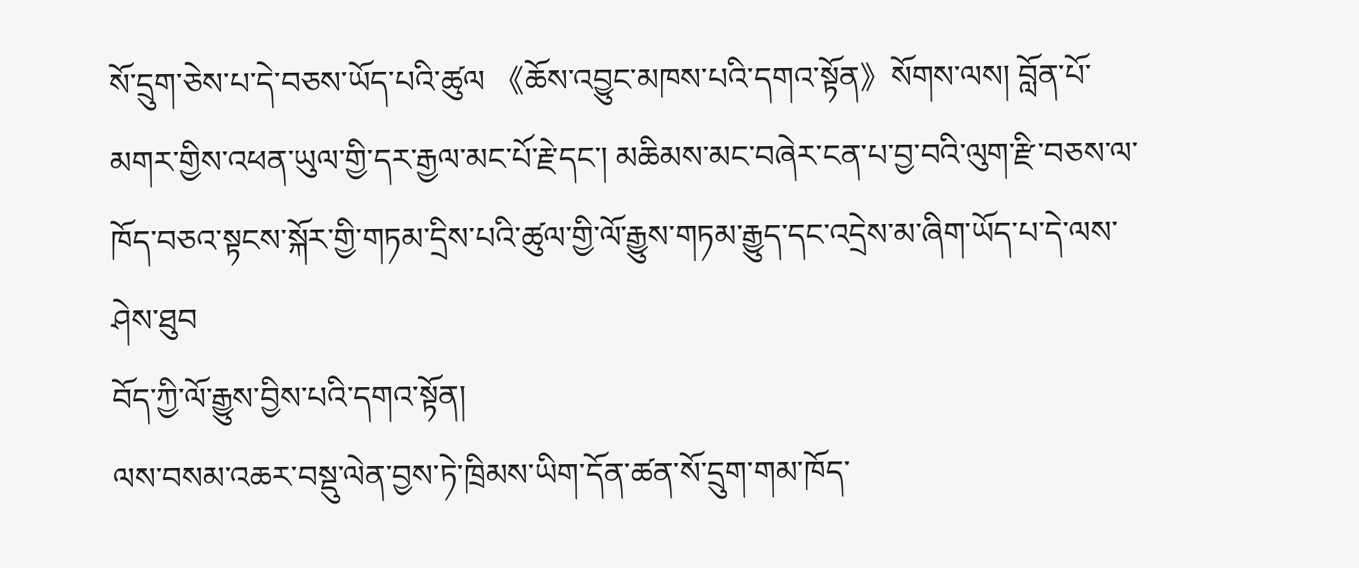སོ་དྲུག་ཅེས་པ་དེ་བཅས་ཡོད་པའི་ཚུལ 《ཆོས་འབྱུང་མཁས་པའི་དགའ་སྟོན》སོགས་ལས། བློན་པོ་མགར་གྱིས་འཕན་ཡུལ་གྱི་དར་རྒྱལ་མང་པོ་རྗེ་དང་། མཆིམས་མང་བཞེར་ངན་པ་བྱ་བའི་ལུག་རྫི་བཅས་ལ་ཁོད་བཅའ་སྟངས་སྐོར་གྱི་གཏམ་དྲིས་པའི་ཚུལ་གྱི་ལོ་རྒྱུས་གཏམ་རྒྱུད་དང་འདྲེས་མ་ཞིག་ཡོད་པ་དེ་ལས་ཤེས་ཐུབ
བོད་ཀྱི་ལོ་རྒྱུས་བྱིས་པའི་དགའ་སྟོན།
ལས་བསམ་འཆར་བསྡུ་ལེན་བྱས་ཏེ་ཁྲིམས་ཡིག་དོན་ཚན་སོ་དྲུག་གམ་ཁོད་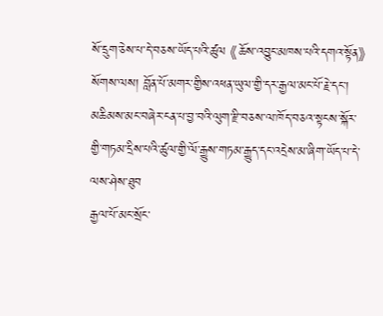སོ་དྲུག་ཅེས་པ་དེ་བཅས་ཡོད་པའི་ཚུལ 《ཆོས་འབྱུང་མཁས་པའི་དགའ་སྟོན》སོགས་ལས། བློན་པོ་མགར་གྱིས་འཕན་ཡུལ་གྱི་དར་རྒྱལ་མང་པོ་རྗེ་དང་། མཆིམས་མང་བཞེར་ངན་པ་བྱ་བའི་ལུག་རྫི་བཅས་ལ་ཁོད་བཅའ་སྟངས་སྐོར་གྱི་གཏམ་དྲིས་པའི་ཚུལ་གྱི་ལོ་རྒྱུས་གཏམ་རྒྱུད་དང་འདྲེས་མ་ཞིག་ཡོད་པ་དེ་ལས་ཤེས་ཐུབ
རྒྱལ་པོ་མང་སྲོང་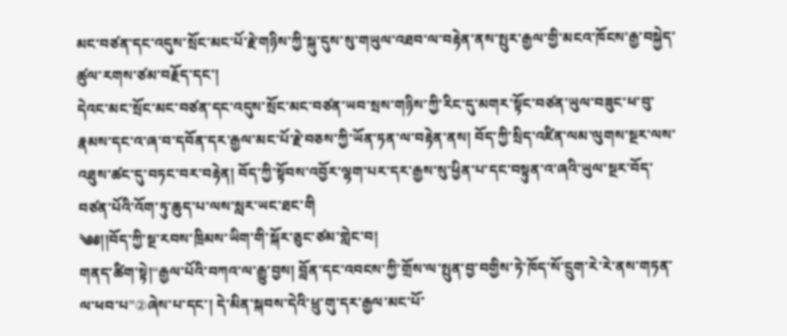མང་བཙན་དང་འདུས་སྲོང་མང་པོ་རྗེ་གཉིས་ཀྱི་སྐུ་དུས་སུ་གཡུལ་འཐབ་ལ་བརྟེན་ནས་སྤུར་རྒྱལ་གྱི་མངའ་ཁོངས་རྒྱ་བསྐྱེད་ཚུལ་རགས་ཙམ་བརྗོད་དང་།
དེའང་མང་སྲོང་མང་བཙན་དང་འདུས་སྲོང་མང་བཙན་ཡབ་སྲས་གཉིས་ཀྱི་རིང་དུ་མགར་སྟོང་བཙན་ཡུལ་བཟུང་ཕ་བུ་རྣམས་དང་འ་ཞ་བ་དབོན་དར་རྒྱལ་མང་པོ་རྗེ་བཅས་ཀྱི་ཡོན་ཏན་ལ་བརྟེན་ནས། བོད་ཀྱི་སྲིད་འཛིན་ལམ་ལུགས་སྔར་ལས་འཐུས་ཚང་དུ་བཏང་བར་བརྟེན། བོད་ཀྱི་སྟོབས་འབྱོར་ལྷག་པར་དར་རྒྱས་སུ་ཕྱིན་པ་དང་བསྟུན་འ་ཞའི་ཡུལ་སྔར་བོད་བཙན་པོའི་འོག་ཏུ་ཆུད་པ་ལས་སླར་ཡང་ཐང་གི
༄༅།།བོད་ཀྱི་སྔ་རབས་ཁྲིམས་ཡིག་གི་སྐོར་ཅུང་ཙམ་གླེང་བ།
གནད་ཚིག་སྟེ།“རྒྱལ་པོའི་བཀའ་ལ་རྒྱུ་བྱས། བློན་དང་འབངས་ཀྱི་གྲོས་ལ་སྤུན་བྱ་བགྱིས་ཏེ་ཁོད་སོ་དྲུག་རེ་རེ་ནས་གཏན་ལ་ཕབ་པ”②ཞེས་པ་དང་། དེ་མིན་སྐབས་དེའི་ཕྲུ་གུ་དར་རྒྱལ་མང་པོ་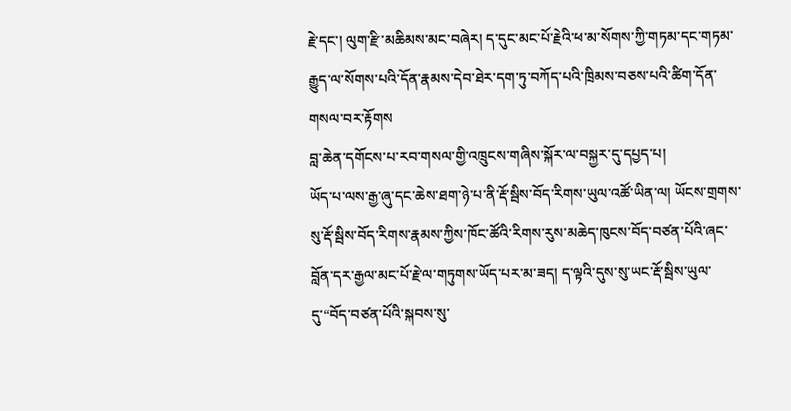རྗེ་དང་། ལུག་རྫི་མཆིམས་མང་བཞེར། ད་དུང་མང་པོ་རྗེའི་ཕ་མ་སོགས་ཀྱི་གཏམ་དང་གཏམ་རྒྱུད་ལ་སོགས་པའི་དོན་རྣམས་དེབ་ཐེར་དག་ཏུ་བཀོད་པའི་ཁྲིམས་བཅས་པའི་ཚིག་དོན་གསལ་བར་རྟོགས
བླ་ཆེན་དགོངས་པ་རབ་གསལ་གྱི་འཁྲུངས་གཞིས་སྐོར་ལ་བསྐྱར་དུ་དཔྱད་པ།
ཡོད་པ་ལས་རྒྱ་ཞུ་དང་ཆེས་ཐག་ཉེ་པ་ནི་རྡོ་སྦིས་བོད་རིགས་ཡུལ་འཚོ་ཡིན་ལ། ཡོངས་གྲགས་སུ་རྡོ་སྦིས་བོད་རིགས་རྣམས་ཀྱིས་ཁོང་ཚོའི་རིགས་རུས་མཆེད་ཁུངས་བོད་བཙན་པོའི་ཞང་བློན་དར་རྒྱལ་མང་པོ་རྗེ་ལ་གཏུགས་ཡོད་པར་མ་ཟད། ད་ལྟའི་དུས་སུ་ཡང་རྡོ་སྦིས་ཡུལ་དུ་“བོད་བཙན་པོའི་སྐབས་སུ་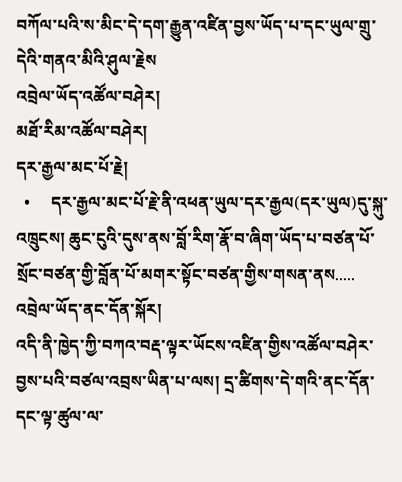བཀོལ་པའི་ས་མིང་དེ་དག་རྒྱུན་འཛིན་བྱས་ཡོད་པ་དང་ཡུལ་གྲུ་དེའི་གནའ་མིའི་ཤུལ་རྗེས
འབྲེལ་ཡོད་འཚོལ་བཤེར།
མཐོ་རིམ་འཚོལ་བཤེར།
དར་རྒྱལ་མང་པོ་རྗེ།
  •     དར་རྒྱལ་མང་པོ་རྗེ་ནི་འཕན་ཡུལ་དར་རྒྱལ(དར་ཡུལ)དུ་སྐུ་འཁྲུངས། ཆུང་ངུའི་དུས་ནས་བློ་རིག་རྣོ་བ་ཞིག་ཡོད་པ་བཙན་པོ་སྲོང་བཙན་གྱི་བློན་པོ་མགར་སྟོང་བཙན་གྱིས་གསན་ནས.....
འབྲེལ་ཡོད་ནང་དོན་སྐོར།
འདི་ནི་ཁྱེད་ཀྱི་བཀའ་བརྡ་ལྟར་ཡོངས་འཛིན་གྱིས་འཚོལ་བཤེར་བྱས་པའི་བཙལ་འབྲས་ཡིན་པ་ལས། དྲ་ཚིགས་དེ་གའི་ནང་དོན་དང་ལྟ་ཚུལ་ལ་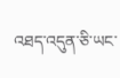འཐད་འདུན་ཅི་ཡང་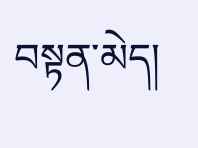བསྟན་མེད།